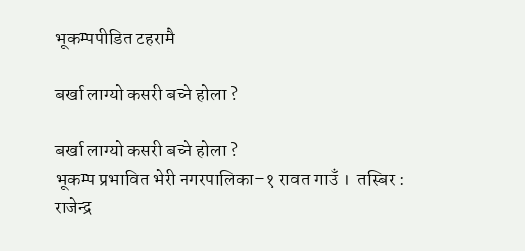भूकम्पपीडित टहरामै

बर्खा लाग्यो कसरी बच्ने होला ?

बर्खा लाग्यो कसरी बच्ने होला ?
भूकम्प प्रभावित भेरी नगरपालिका–१ रावत गाउँ ।  तस्बिर : राजेन्द्र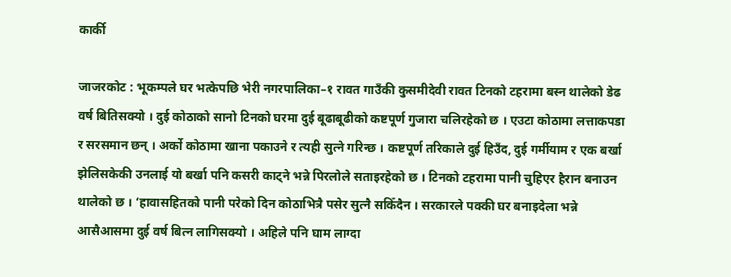कार्की

जाजरकोट : भूकम्पले घर भत्केपछि भेरी नगरपालिका–१ रावत गाउँकी कुसमीदेवी रावत टिनको टहरामा बस्न थालेको डेढ वर्ष बितिसक्यो । दुई कोठाको सानो टिनको घरमा दुई बूढाबूढीको कष्टपूर्ण गुजारा चलिरहेको छ । एउटा कोठामा लत्ताकपडा र सरसमान छन् । अर्को कोठामा खाना पकाउने र त्यही सुत्ने गरिन्छ । कष्टपूर्ण तरिकाले दुई हिउँद, दुई गर्मीयाम र एक बर्खा झेलिसकेकी उनलाई यो बर्खा पनि कसरी काट्ने भन्ने पिरलोले सताइरहेको छ । टिनको टहरामा पानी चुहिएर हैरान बनाउन थालेको छ । ‘हावासहितको पानी परेको दिन कोठाभित्रै पसेर सुत्नै सकिँदैन । सरकारले पक्की घर बनाइदेला भन्ने आसैआसमा दुई वर्ष बित्न लागिसक्यो । अहिले पनि घाम लाग्दा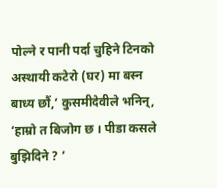पोल्ने र पानी पर्दा चुहिने टिनको अस्थायी कटेरो (घर) मा बस्न बाध्य छौं,’ कुसमीदेवीले भनिन्, ‘हाम्रो त बिजोग छ । पीडा कसले बुझिदिने ? ’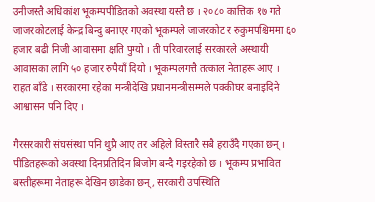उनीजस्तै अधिकांश भूकम्पपीडितको अवस्था यस्तै छ । २०८० कात्तिक १७ गते जाजरकोटलाई केन्द्र बिन्दु बनाएर गएको भूकम्पले जाजरकोट र रुकुमपश्चिममा ६० हजार बढी निजी आवासमा क्षति पुग्यो । ती परिवारलाई सरकारले अस्थायी आवासका लागि ५० हजार रुपैयाँ दियो । भूकम्पलगत्तै तत्काल नेताहरू आए । राहत बाँडे । सरकारमा रहेका मन्त्रीदेखि प्रधानमन्त्रीसम्मले पक्कीघर बनाइदिने आश्वासन पनि दिए ।

गैरसरकारी संघसंस्था पनि थुप्रै आए तर अहिले विस्तारै सबै हराउँदै गएका छन् । पीडितहरूको अवस्था दिनप्रतिदिन बिजोग बन्दै गइरहेको छ । भूकम्प प्रभावित बस्तीहरूमा नेताहरू देखिन छाडेका छन्, सरकारी उपस्थिति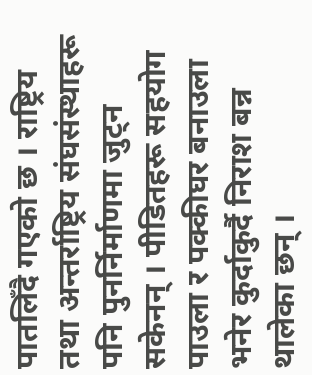पातलिँदै गएको छ । राष्ट्रिय तथा अन्तर्राष्ट्रिय संघसंस्थाहरू पनि पुनर्निर्माणमा जुट्न सकेनन् । पीडितहरू सहयोग पाउला र पक्कीघर बनाउला भनेर कुर्दाकुर्दै निराश बन्न थालेका छन् ।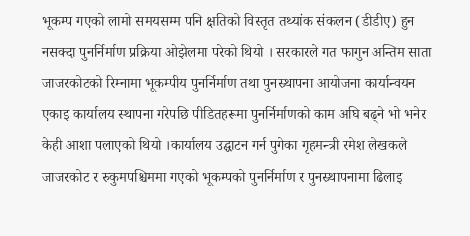भूकम्प गएको लामो समयसम्म पनि क्षतिको विस्तृत तथ्यांक संकलन (डीडीए) हुन नसक्दा पुनर्निर्माण प्रक्रिया ओझेलमा परेको थियो । सरकारले गत फागुन अन्तिम साता जाजरकोटको रिम्नामा भूकम्पीय पुनर्निर्माण तथा पुनस्र्थापना आयोजना कार्यान्वयन एकाइ कार्यालय स्थापना गरेपछि पीडितहरूमा पुनर्निर्माणको काम अघि बढ्ने भो भनेर केही आशा पलाएको थियो ।कार्यालय उद्घाटन गर्न पुगेका गृहमन्त्री रमेश लेखकले जाजरकोट र रुकुमपश्चिममा गएको भूकम्पको पुनर्निर्माण र पुनस्र्थापनामा ढिलाइ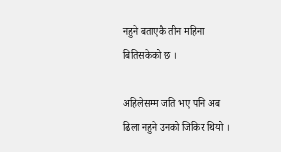नहुने बताएकै तीन महिना बितिसकेको छ ।

अहिलेसम्म जति भए पनि अब ढिला नहुने उनको जिकिर थियो ।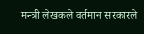मन्त्री लेखकले वर्तमान सरकारले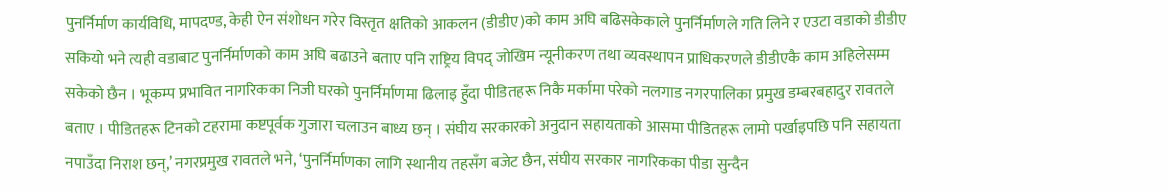पुनर्निर्माण कार्यविधि, मापदण्ड, केही ऐन संशोधन गरेर विस्तृत क्षतिको आकलन (डीडीए)को काम अघि बढिसकेकाले पुनर्निर्माणले गति लिने र एउटा वडाको डीडीए सकियो भने त्यही वडाबाट पुनर्निर्माणको काम अघि बढाउने बताए पनि राष्ट्रिय विपद् जोखिम न्यूनीकरण तथा व्यवस्थापन प्राधिकरणले डीडीएकै काम अहिलेसम्म सकेको छैन । भूकम्प प्रभावित नागरिकका निजी घरको पुनर्निर्माणमा ढिलाइ हुँदा पीडितहरू निकै मर्कामा परेको नलगाड नगरपालिका प्रमुख डम्बरबहादुर रावतले बताए । पीडितहरू टिनको टहरामा कष्टपूर्वक गुजारा चलाउन बाध्य छन् । संघीय सरकारको अनुदान सहायताको आसमा पीडितहरू लामो पर्खाइपछि पनि सहायता नपाउँदा निराश छन्,’ नगरप्रमुख रावतले भने, ‘पुनर्निर्माणका लागि स्थानीय तहसँग बजेट छैन, संघीय सरकार नागरिकका पीडा सुन्दैन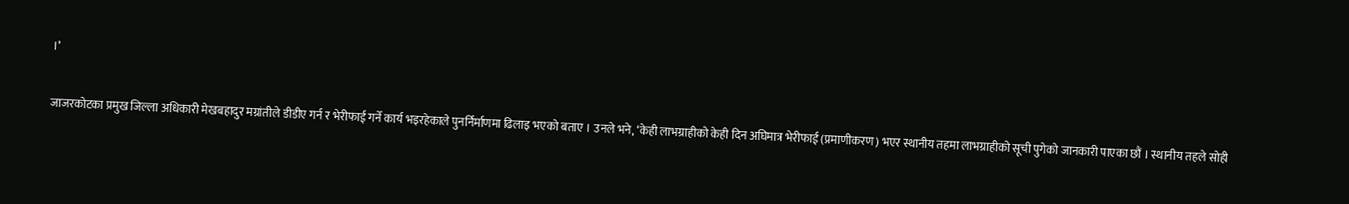।’

जाजरकोटका प्रमुख जिल्ला अधिकारी मेखबहादुर मग्रांतीले डीडीए गर्न र भेरीफाई गर्ने कार्य भइरहेकाले पुनर्निर्माणमा ढिलाइ भएको बताए । उनले भने, ‘केही लाभग्राहीको केही दिन अघिमात्र भेरीफाई (प्रमाणीकरण) भएर स्थानीय तहमा लाभग्राहीको सूची पुगेको जानकारी पाएका छौं । स्थानीय तहले सोही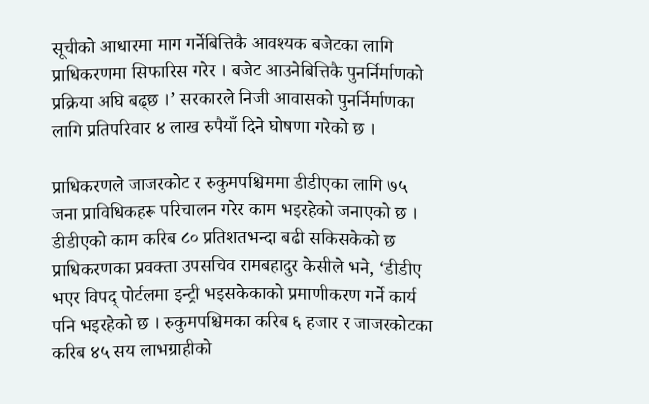सूचीको आधारमा माग गर्नेबित्तिकै आवश्यक बजेटका लागि प्राधिकरणमा सिफारिस गरेर । बजेट आउनेबित्तिकै पुनर्निर्माणको प्रक्रिया अघि बढ्छ ।’ सरकारले निजी आवासको पुनर्निर्माणका लागि प्रतिपरिवार ४ लाख रुपैयाँ दिने घोषणा गरेको छ ।

प्राधिकरणले जाजरकोट र रुकुमपश्चिममा डीडीएका लागि ७५ जना प्राविधिकहरू परिचालन गरेर काम भइरहेको जनाएको छ । डीडीएको काम करिब ८० प्रतिशतभन्दा बढी सकिसकेको छ प्राधिकरणका प्रवक्ता उपसचिव रामबहादुर केसीले भने, ‘डीडीए भएर विपद् पोर्टलमा इन्ट्री भइसकेकाको प्रमाणीकरण गर्ने कार्य पनि भइरहेको छ । रुकुमपश्चिमका करिब ६ हजार र जाजरकोटका करिब ४५ सय लाभग्राहीको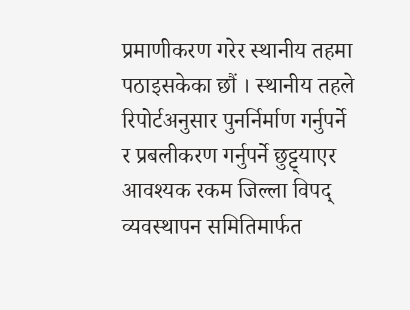प्रमाणीकरण गरेर स्थानीय तहमा पठाइसकेका छौं । स्थानीय तहले रिपोर्टअनुसार पुनर्निर्माण गर्नुपर्ने र प्रबलीकरण गर्नुपर्ने छुट्ट्याएर आवश्यक रकम जिल्ला विपद् व्यवस्थापन समितिमार्फत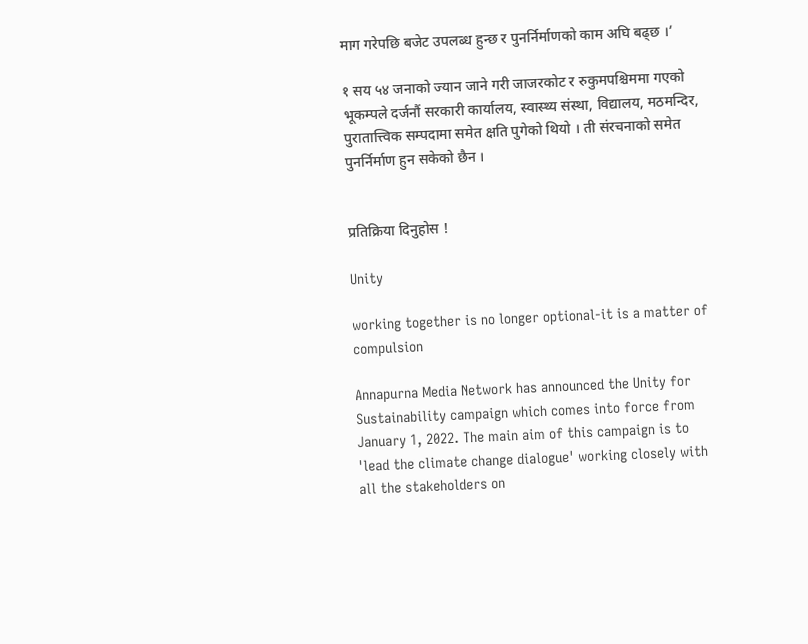माग गरेपछि बजेट उपलब्ध हुन्छ र पुनर्निर्माणको काम अघि बढ्छ ।’

१ सय ५४ जनाको ज्यान जाने गरी जाजरकोट र रुकुमपश्चिममा गएको भूकम्पले दर्जनौं सरकारी कार्यालय, स्वास्थ्य संस्था, विद्यालय, मठमन्दिर, पुरातात्त्विक सम्पदामा समेत क्षति पुगेको थियो । ती संरचनाको समेत पुनर्निर्माण हुन सकेको छैन ।


प्रतिक्रिया दिनुहोस !

Unity

working together is no longer optional-it is a matter of compulsion

Annapurna Media Network has announced the Unity for Sustainability campaign which comes into force from January 1, 2022. The main aim of this campaign is to 'lead the climate change dialogue' working closely with all the stakeholders on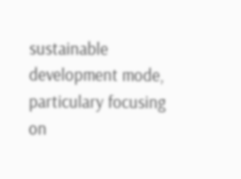sustainable development mode, particulary focusing on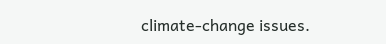climate-change issues.